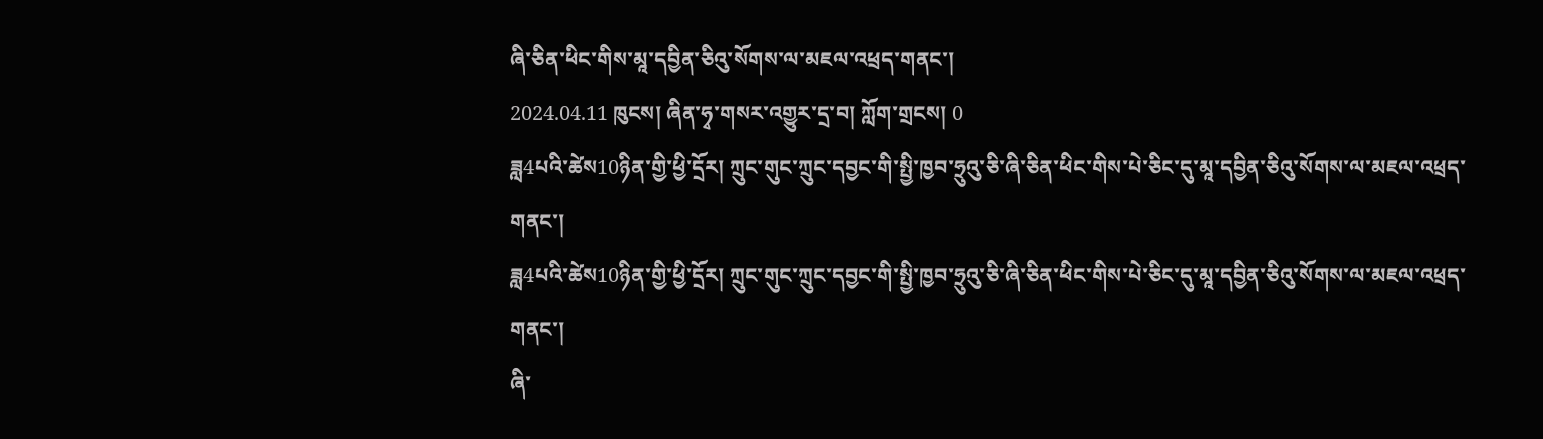ཞི་ཅིན་ཕིང་གིས་མཱ་དབྱིན་ཅིའུ་སོགས་ལ་མཇལ་འཕྲད་གནང་།
2024.04.11 ཁུངས། ཞིན་ཧྭ་གསར་འགྱུར་དྲ་བ། ཀློག་གྲངས། 0
ཟླ4པའི་ཚེས10ཉིན་གྱི་ཕྱི་དྲོར། ཀྲུང་གུང་ཀྲུང་དབྱང་གི་སྤྱི་ཁྱབ་ཧྲུའུ་ཅི་ཞི་ཅིན་ཕིང་གིས་པེ་ཅིང་དུ་མཱ་དབྱིན་ཅིའུ་སོགས་ལ་མཇལ་འཕྲད་གནང་།
ཟླ4པའི་ཚེས10ཉིན་གྱི་ཕྱི་དྲོར། ཀྲུང་གུང་ཀྲུང་དབྱང་གི་སྤྱི་ཁྱབ་ཧྲུའུ་ཅི་ཞི་ཅིན་ཕིང་གིས་པེ་ཅིང་དུ་མཱ་དབྱིན་ཅིའུ་སོགས་ལ་མཇལ་འཕྲད་གནང་།
ཞི་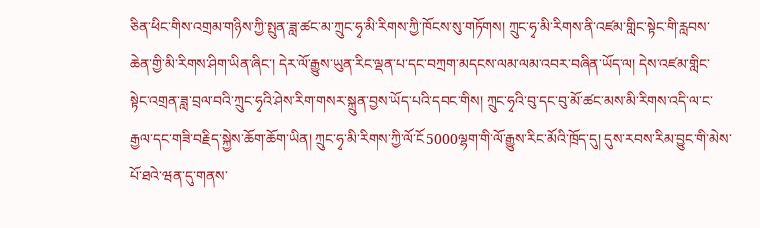ཅིན་ཕིང་གིས་འགྲམ་གཉིས་ཀྱི་སྤུན་ཟླ་ཚང་མ་ཀྲུང་ཧྭ་མི་རིགས་ཀྱི་ཁོངས་སུ་གཏོགས། ཀྲུང་ཧྭ་མི་རིགས་ནི་འཛམ་གླིང་སྟེང་གི་རླབས་ཆེན་གྱི་མི་རིགས་ཤིག་ཡིན་ཞིང་། དེར་ལོ་རྒྱུས་ཡུན་རིང་ལྡན་པ་དང་བཀྲག་མདངས་ལམ་ལམ་འབར་བཞིན་ཡོད་ལ། དེས་འཛམ་གླིང་སྟེང་འགྲན་ཟླ་བྲལ་བའི་ཀྲུང་ཧྭའི་ཤེས་རིག་གསར་སྐྲུན་བྱས་ཡོད་པའི་དབང་གིས། ཀྲུང་ཧྭའི་བུ་དང་བུ་མོ་ཚང་མས་མི་རིགས་འདི་ལ་ང་རྒྱལ་དང་གཟི་བརྗིད་སྐྱེས་ཆོག་ཆོག་ཡིན། ཀྲུང་ཧྭ་མི་རིགས་ཀྱི་ལོ་ངོ5000ལྷག་གི་ལོ་རྒྱུས་རིང་མོའི་ཁྲོད་དུ། དུས་རབས་རིམ་བྱུང་གི་མེས་པོ་ཐའེ་ཝན་དུ་གནས་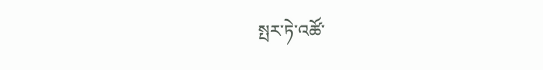སྤར་ཏེ་འཚོ་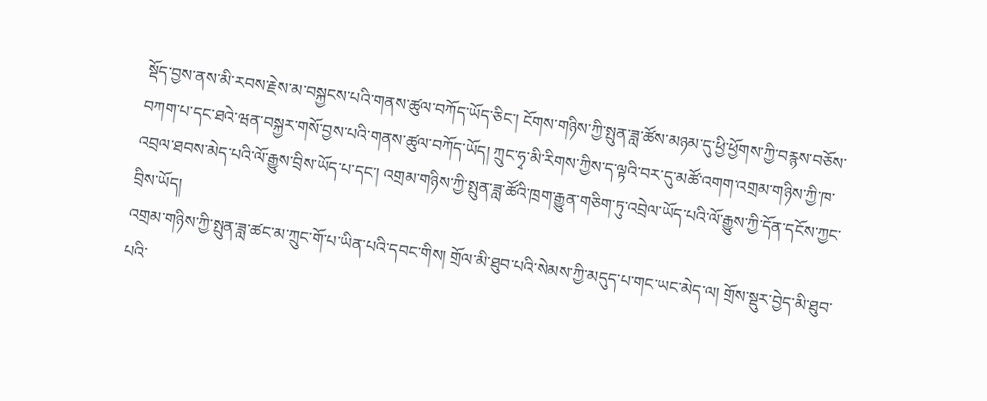སྡོད་བྱས་ནས་མི་རབས་རྗེས་མ་བསྐྱངས་པའི་གནས་ཚུལ་བཀོད་ཡོད་ཅིང་། ངོགས་གཉིས་ཀྱི་སྤུན་ཟླ་ཚོས་མཉམ་དུ་ཕྱི་ཕྱོགས་ཀྱི་བརྙས་བཅོས་བཀག་པ་དང་ཐའེ་ཝན་བསྐྱར་གསོ་བྱས་པའི་གནས་ཚུལ་བཀོད་ཡོད། ཀྲུང་ཧྭ་མི་རིགས་ཀྱིས་ད་ལྟའི་བར་དུ་མཚོ་འགག་འགྲམ་གཉིས་ཀྱི་ཁ་འབྲལ་ཐབས་མེད་པའི་ལོ་རྒྱུས་བྲིས་ཡོད་པ་དང་། འགྲམ་གཉིས་ཀྱི་སྤུན་ཟླ་ཚོའི་ཁྲག་རྒྱུན་གཅིག་ཏུ་འབྲེལ་ཡོད་པའི་ལོ་རྒྱུས་ཀྱི་དོན་དངོས་ཀྱང་བྲིས་ཡོད།
འགྲམ་གཉིས་ཀྱི་སྤུན་ཟླ་ཚང་མ་ཀྲུང་གོ་པ་ཡིན་པའི་དབང་གིས། གྲོལ་མི་ཐུབ་པའི་སེམས་ཀྱི་མདུད་པ་གང་ཡང་མེད་ལ། གྲོས་སྡུར་བྱེད་མི་ཐུབ་པའི་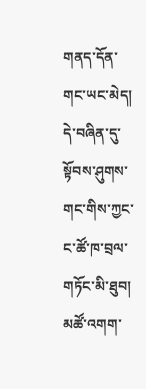གནད་དོན་གང་ཡང་མེད། དེ་བཞིན་དུ་སྟོབས་ཤུགས་གང་གིས་ཀྱང་ང་ཚོ་ཁ་བྲལ་གཏོང་མི་ཐུབ། མཚོ་འགག་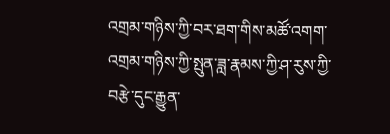འགྲམ་གཉིས་ཀྱི་བར་ཐག་གིས་མཚོ་འགག་འགྲམ་གཉིས་ཀྱི་སྤུན་ཟླ་རྣམས་ཀྱི་ཤ་རུས་ཀྱི་བརྩེ་དུང་རྒྱུན་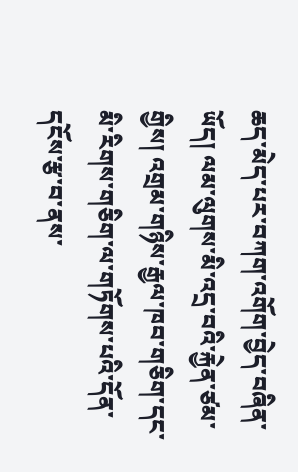ཆད་མེད་པར་བཀག་འགོག་བྱེད་བཞིན་ཡོད། ལམ་ལུགས་མི་འདྲ་བའི་རྐྱེན་ཙམ་གྱིས། འགྲམ་གཉིས་རྒྱལ་ཁབ་གཅིག་དང་མི་རིགས་གཅིག་ལ་གཏོགས་པའི་དོན་དངོས་རྩ་བ་ནས་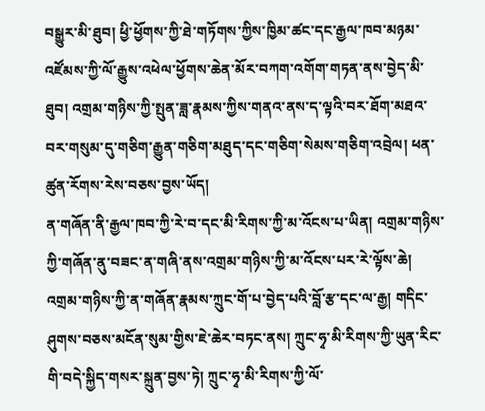བསྒྱུར་མི་ཐུབ། ཕྱི་ཕྱོགས་ཀྱི་ཐེ་གཏོགས་ཀྱིས་ཁྱིམ་ཚང་དང་རྒྱལ་ཁབ་མཉམ་འཛོམས་ཀྱི་ལོ་རྒྱུས་འཕེལ་ཕྱོགས་ཆེན་མོར་བཀག་འགོག་གཏན་ནས་བྱེད་མི་ཐུབ། འགྲམ་གཉིས་ཀྱི་སྤུན་ཟླ་རྣམས་ཀྱིས་གནའ་ནས་ད་ལྟའི་བར་ཐོག་མཐའ་བར་གསུམ་དུ་གཅིག་རྒྱུན་གཅིག་མཐུད་དང་གཅིག་སེམས་གཅིག་འབྲེལ། ཕན་ཚུན་རོགས་རེས་བཅས་བྱས་ཡོད།
ན་གཞོན་ནི་རྒྱལ་ཁབ་ཀྱི་རེ་བ་དང་མི་རིགས་ཀྱི་མ་འོངས་པ་ཡིན། འགྲམ་གཉིས་ཀྱི་གཞོན་ནུ་བཟང་ན་གཞི་ནས་འགྲམ་གཉིས་ཀྱི་མ་འོངས་པར་རེ་ལྟོས་ཆེ། འགྲམ་གཉིས་ཀྱི་ན་གཞོན་རྣམས་ཀྲུང་གོ་པ་བྱེད་པའི་བློ་རྩ་དང་ལ་རྒྱ། གདིང་ཤུགས་བཅས་མངོན་སུམ་གྱིས་ཇེ་ཆེར་བཏང་ནས། ཀྲུང་ཧྭ་མི་རིགས་ཀྱི་ཡུན་རིང་གི་བདེ་སྐྱིད་གསར་སྐྲུན་བྱས་ཏེ། ཀྲུང་ཧྭ་མི་རིགས་ཀྱི་ལོ་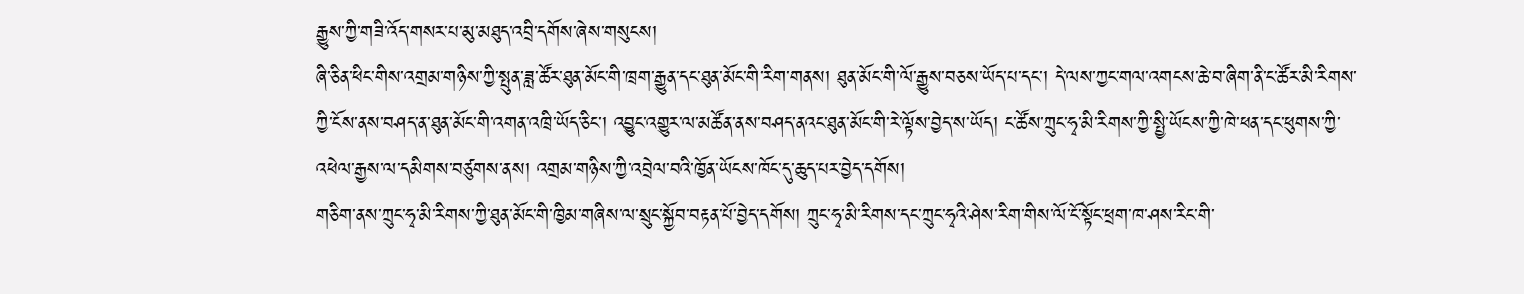རྒྱུས་ཀྱི་གཟི་འོད་གསར་པ་མུ་མཐུད་འབྲི་དགོས་ཞེས་གསུངས།
ཞི་ཅིན་ཕིང་གིས་འགྲམ་གཉིས་ཀྱི་སྤུན་ཟླ་ཚོར་ཐུན་མོང་གི་ཁྲག་རྒྱུན་དང་ཐུན་མོང་གི་རིག་གནས། ཐུན་མོང་གི་ལོ་རྒྱུས་བཅས་ཡོད་པ་དང་། དེ་ལས་ཀྱང་གལ་འགངས་ཆེ་བ་ཞིག་ནི་ང་ཚོར་མི་རིགས་ཀྱི་ངོས་ནས་བཤད་ན་ཐུན་མོང་གི་འགན་འཁྲི་ཡོད་ཅིང་། འབྱུང་འགྱུར་ལ་མཚོན་ནས་བཤད་ནའང་ཐུན་མོང་གི་རེ་ལྟོས་བྱེད་ས་ཡོད། ང་ཚོས་ཀྲུང་ཧྭ་མི་རིགས་ཀྱི་སྤྱི་ཡོངས་ཀྱི་ཁེ་ཕན་དང་ཕུགས་ཀྱི་འཕེལ་རྒྱས་ལ་དམིགས་བཙུགས་ནས། འགྲམ་གཉིས་ཀྱི་འབྲེལ་བའི་ཁྱོན་ཡོངས་ཁོང་དུ་ཆུད་པར་བྱེད་དགོས།
གཅིག་ནས་ཀྲུང་ཧྭ་མི་རིགས་ཀྱི་ཐུན་མོང་གི་ཁྱིམ་གཞིས་ལ་སྲུང་སྐྱོབ་བརྟན་པོ་བྱེད་དགོས། ཀྲུང་ཧྭ་མི་རིགས་དང་ཀྲུང་ཧྭའི་ཤེས་རིག་གིས་ལོ་ངོ་སྟོང་ཕྲག་ཁ་ཤས་རིང་གི་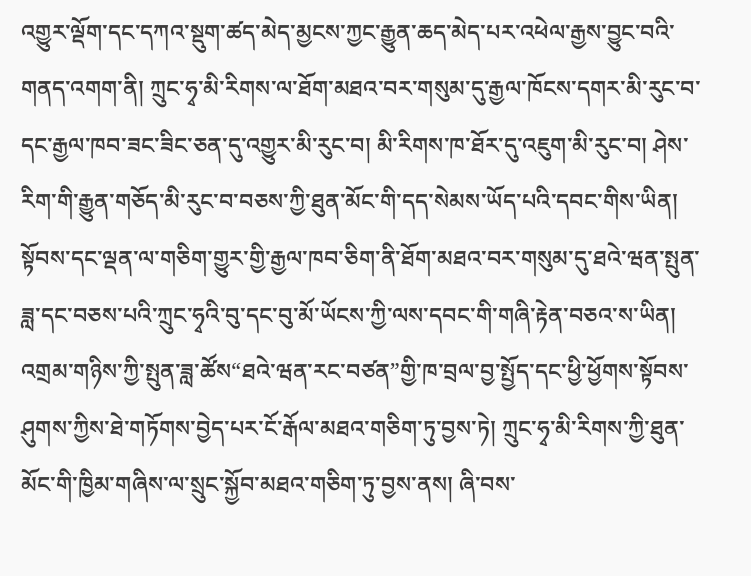འགྱུར་ལྡོག་དང་དཀའ་སྡུག་ཚད་མེད་མྱངས་ཀྱང་རྒྱུན་ཆད་མེད་པར་འཕེལ་རྒྱས་བྱུང་བའི་གནད་འགག་ནི། ཀྲུང་ཧྭ་མི་རིགས་ལ་ཐོག་མཐའ་བར་གསུམ་དུ་རྒྱལ་ཁོངས་དགར་མི་རུང་བ་དང་རྒྱལ་ཁབ་ཟང་ཟིང་ཅན་དུ་འགྱུར་མི་རུང་བ། མི་རིགས་ཁ་ཐོར་དུ་འཇུག་མི་རུང་བ། ཤེས་རིག་གི་རྒྱུན་གཅོད་མི་རུང་བ་བཅས་ཀྱི་ཐུན་མོང་གི་དད་སེམས་ཡོད་པའི་དབང་གིས་ཡིན། སྟོབས་དང་ལྡན་ལ་གཅིག་གྱུར་གྱི་རྒྱལ་ཁབ་ཅིག་ནི་ཐོག་མཐའ་བར་གསུམ་དུ་ཐའེ་ཝན་སྤུན་ཟླ་དང་བཅས་པའི་ཀྲུང་ཧྭའི་བུ་དང་བུ་མོ་ཡོངས་ཀྱི་ལས་དབང་གི་གཞི་རྟེན་བཅའ་ས་ཡིན། འགྲམ་གཉིས་ཀྱི་སྤུན་ཟླ་ཚོས“ཐའེ་ཝན་རང་བཙན”གྱི་ཁ་བྲལ་བྱ་སྤྱོད་དང་ཕྱི་ཕྱོགས་སྟོབས་ཤུགས་ཀྱིས་ཐེ་གཏོགས་བྱེད་པར་ངོ་རྒོལ་མཐའ་གཅིག་ཏུ་བྱས་ཏེ། ཀྲུང་ཧྭ་མི་རིགས་ཀྱི་ཐུན་མོང་གི་ཁྱིམ་གཞིས་ལ་སྲུང་སྐྱོབ་མཐའ་གཅིག་ཏུ་བྱས་ནས། ཞི་བས་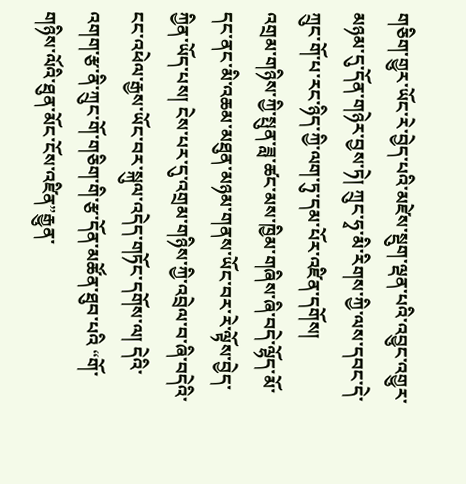གཅིག་གྱུར་ཡོང་རེ་བྱེད་པའི་མཛེས་སྡུག་ལྡན་པའི་འབྱུང་འགྱུར་མཉམ་དུ་དོན་གཉེར་བྱས་ཏེ། ཀྲུང་ཧྭ་མི་རིགས་ཀྱི་ལས་དབང་དེ་ཀྲུང་གོ་པ་རང་ཉིད་ཀྱི་ལག་ཏུ་དམ་པོར་འཛིན་དགོས།
འགྲམ་གཉིས་ཀྱི་སྤུན་ཟླ་ཚང་མས་ཁྱིམ་གཞིས་ཞི་བདེ་ལྷོད་མོ་དང་ནང་མི་འཆམ་མཐུན་མཉམ་གནས་ཡོང་བར་རེ་ལྟོས་བྱེད་ཀྱིན་ཡོད་པས། ངེས་པར་དུ་འགྲམ་གཉིས་ཀྱི་འབྲེལ་བ་ཞི་བདེའི་ངང་འཕེལ་རྒྱས་ཡོང་བར་སྐུལ་འདེད་གཏོང་དགོས་ལ། དེའི་འགག་རྩ་ནི་ཀྲུང་གོ་གཅིག་གི་རྩ་དོན་མཚོན་ཐུབ་པའི “གོ་གཉིས་ལོའི་ཐུན་མོང་ངོས་འཛིན”རྒྱུན་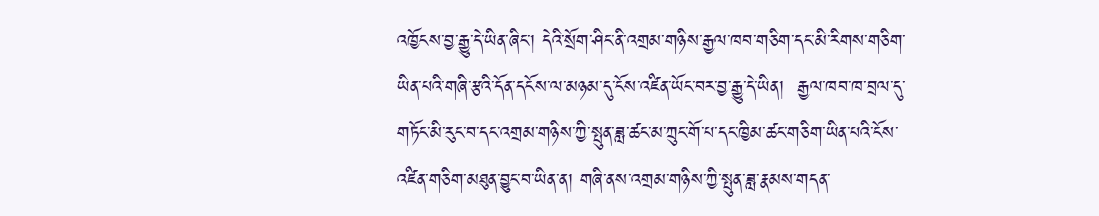འཁྱོངས་བྱ་རྒྱུ་དེ་ཡིན་ཞིང་། དེའི་སྲོག་ཤིང་ནི་འགྲམ་གཉིས་རྒྱལ་ཁབ་གཅིག་དང་མི་རིགས་གཅིག་ཡིན་པའི་གཞི་རྩའི་དོན་དངོས་ལ་མཉམ་དུ་ངོས་འཛིན་ཡོང་བར་བྱ་རྒྱུ་དེ་ཡིན།  རྒྱལ་ཁབ་ཁ་བྲལ་དུ་གཏོང་མི་རུང་བ་དང་འགྲམ་གཉིས་ཀྱི་སྤུན་ཟླ་ཚང་མ་ཀྲུང་གོ་པ་དང་ཁྱིམ་ཚང་གཅིག་ཡིན་པའི་ངོས་འཛིན་གཅིག་མཐུན་བྱུང་བ་ཡིན་ན། གཞི་ནས་འགྲམ་གཉིས་ཀྱི་སྤུན་ཟླ་རྣམས་གདན་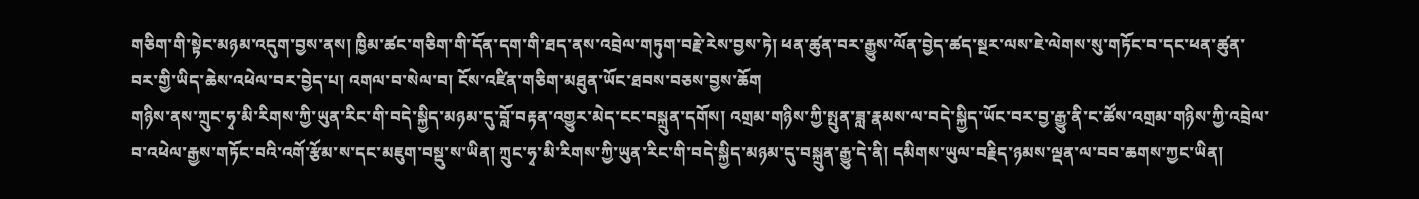གཅིག་གི་སྟེང་མཉམ་འདུག་བྱས་ནས། ཁྱིམ་ཚང་གཅིག་གི་དོན་དག་གི་ཐད་ནས་འབྲེལ་གཏུག་བརྗེ་རེས་བྱས་ཏེ། ཕན་ཚུན་བར་རྒྱུས་ལོན་བྱེད་ཚད་སྔར་ལས་ཇེ་ལེགས་སུ་གཏོང་བ་དང་ཕན་ཚུན་བར་གྱི་ཡིད་ཆེས་འཕེལ་བར་བྱེད་པ། འགལ་བ་སེལ་བ། ངོས་འཛིན་གཅིག་མཐུན་ཡོང་ཐབས་བཅས་བྱས་ཆོག
གཉིས་ནས་ཀྲུང་ཧྭ་མི་རིགས་ཀྱི་ཡུན་རིང་གི་བདེ་སྐྱིད་མཉམ་དུ་བློ་བརྟན་འགྱུར་མེད་ངང་བསྐྲུན་དགོས། འགྲམ་གཉིས་ཀྱི་སྤུན་ཟླ་རྣམས་ལ་བདེ་སྐྱིད་ཡོང་བར་བྱ་རྒྱུ་ནི་ང་ཚོས་འགྲམ་གཉིས་ཀྱི་འབྲེལ་བ་འཕེལ་རྒྱས་གཏོང་བའི་འགོ་རྩོམ་ས་དང་མཇུག་བསྡུ་ས་ཡིན། ཀྲུང་ཧྭ་མི་རིགས་ཀྱི་ཡུན་རིང་གི་བདེ་སྐྱིད་མཉམ་དུ་བསྐྲུན་རྒྱུ་དེ་ནི། དམིགས་ཡུལ་བརྗིད་ཉམས་ལྡན་ལ་བབ་ཆགས་ཀྱང་ཡིན།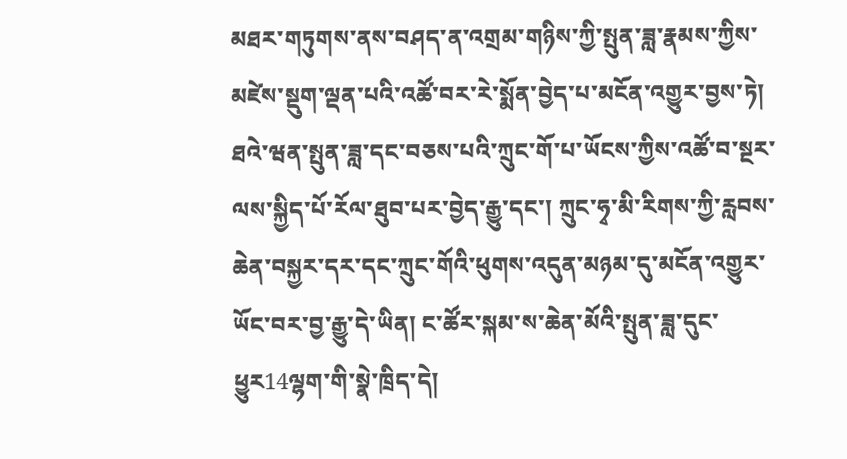མཐར་གཏུགས་ནས་བཤད་ན་འགྲམ་གཉིས་ཀྱི་སྤུན་ཟླ་རྣམས་ཀྱིས་མཛེས་སྡུག་ལྡན་པའི་འཚོ་བར་རེ་སྨོན་བྱེད་པ་མངོན་འགྱུར་བྱས་ཏེ། ཐའེ་ཝན་སྤུན་ཟླ་དང་བཅས་པའི་ཀྲུང་གོ་པ་ཡོངས་ཀྱིས་འཚོ་བ་སྔར་ལས་སྐྱིད་པོ་རོལ་ཐུབ་པར་བྱེད་རྒྱུ་དང་། ཀྲུང་ཧྭ་མི་རིགས་ཀྱི་རླབས་ཆེན་བསྐྱར་དར་དང་ཀྲུང་གོའི་ཕུགས་འདུན་མཉམ་དུ་མངོན་འགྱུར་ཡོང་བར་བྱ་རྒྱུ་དེ་ཡིན། ང་ཚོར་སྐམ་ས་ཆེན་མོའི་སྤུན་ཟླ་དུང་ཕྱུར14ལྷག་གི་སྣེ་ཁྲིད་དེ།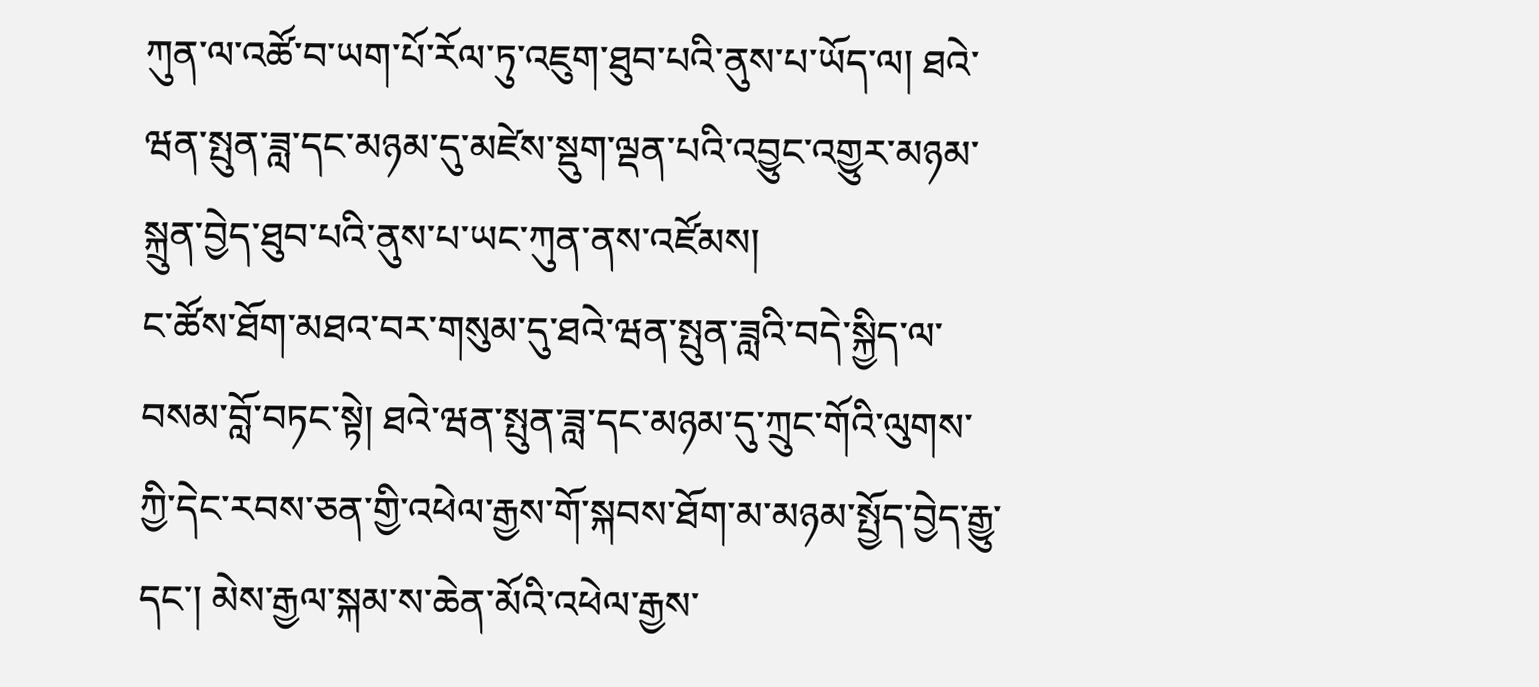ཀུན་ལ་འཚོ་བ་ཡག་པོ་རོལ་ཏུ་འཇུག་ཐུབ་པའི་ནུས་པ་ཡོད་ལ། ཐའེ་ཝན་སྤུན་ཟླ་དང་མཉམ་དུ་མཛེས་སྡུག་ལྡན་པའི་འབྱུང་འགྱུར་མཉམ་སྐྲུན་བྱེད་ཐུབ་པའི་ནུས་པ་ཡང་ཀུན་ནས་འཛོམས།
ང་ཚོས་ཐོག་མཐའ་བར་གསུམ་དུ་ཐའེ་ཝན་སྤུན་ཟླའི་བདེ་སྐྱིད་ལ་བསམ་བློ་བཏང་སྟེ། ཐའེ་ཝན་སྤུན་ཟླ་དང་མཉམ་དུ་ཀྲུང་གོའི་ལུགས་ཀྱི་དེང་རབས་ཅན་གྱི་འཕེལ་རྒྱས་གོ་སྐབས་ཐོག་མ་མཉམ་སྤྱོད་བྱེད་རྒྱུ་དང་། མེས་རྒྱལ་སྐམ་ས་ཆེན་མོའི་འཕེལ་རྒྱས་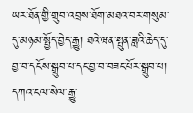ཡར་ཐོན་གྱི་གྲུབ་འབྲས་ཐོག་མཐའ་བར་གསུམ་དུ་མཉམ་སྤྱོད་བྱེད་རྒྱུ། ཐའེ་ཝན་སྤུན་ཟླའི་ཆེད་དུ་བྱ་བ་དངོས་སྒྲུབ་པ་དང་བྱ་བ་བཟང་པོར་སྒྲུབ་པ། དཀའ་ངལ་སེལ་རྒྱུ་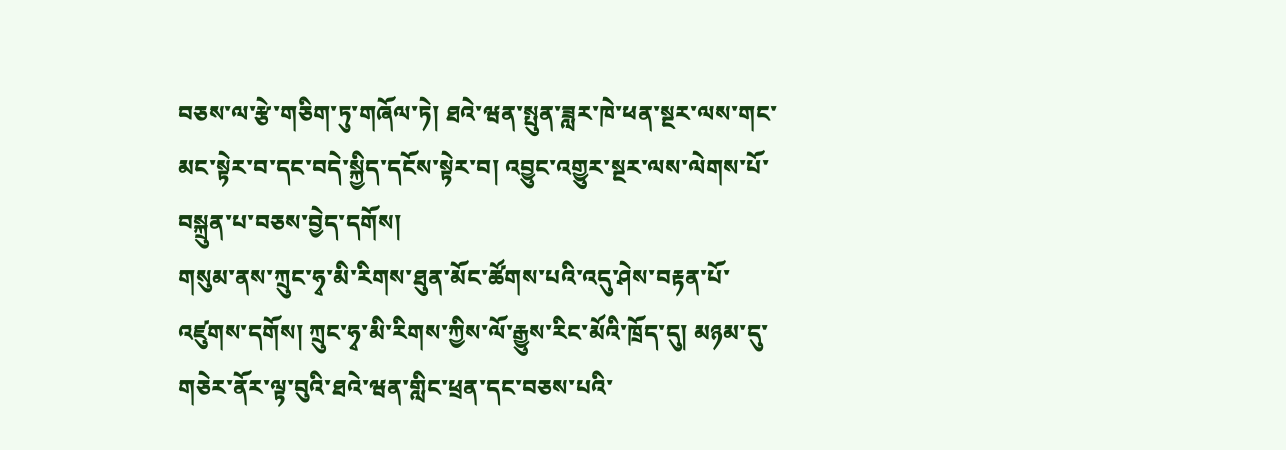བཅས་ལ་རྩེ་གཅིག་ཏུ་གཞོལ་ཏེ། ཐའེ་ཝན་སྤུན་ཟླར་ཁེ་ཕན་སྔར་ལས་གང་མང་སྟེར་བ་དང་བདེ་སྐྱིད་དངོས་སྟེར་བ། འབྱུང་འགྱུར་སྔར་ལས་ལེགས་པོ་བསྐྲུན་པ་བཅས་བྱེད་དགོས།
གསུམ་ནས་ཀྲུང་ཧྭ་མི་རིགས་ཐུན་མོང་ཚོགས་པའི་འདུ་ཤེས་བརྟན་པོ་འཛུགས་དགོས། ཀྲུང་ཧྭ་མི་རིགས་ཀྱིས་ལོ་རྒྱུས་རིང་མོའི་ཁྲོད་དུ། མཉམ་དུ་གཅེར་ནོར་ལྟ་བུའི་ཐའེ་ཝན་གླིང་ཕྲན་དང་བཅས་པའི་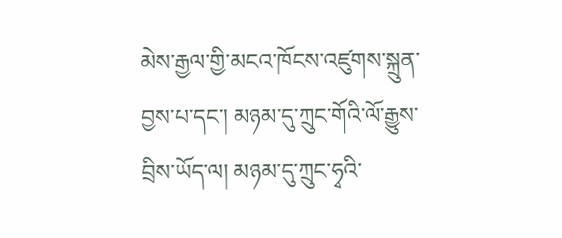མེས་རྒྱལ་གྱི་མངའ་ཁོངས་འཛུགས་སྐྲུན་བྱས་པ་དང་། མཉམ་དུ་ཀྲུང་གོའི་ལོ་རྒྱུས་བྲིས་ཡོད་ལ། མཉམ་དུ་ཀྲུང་ཧྭའི་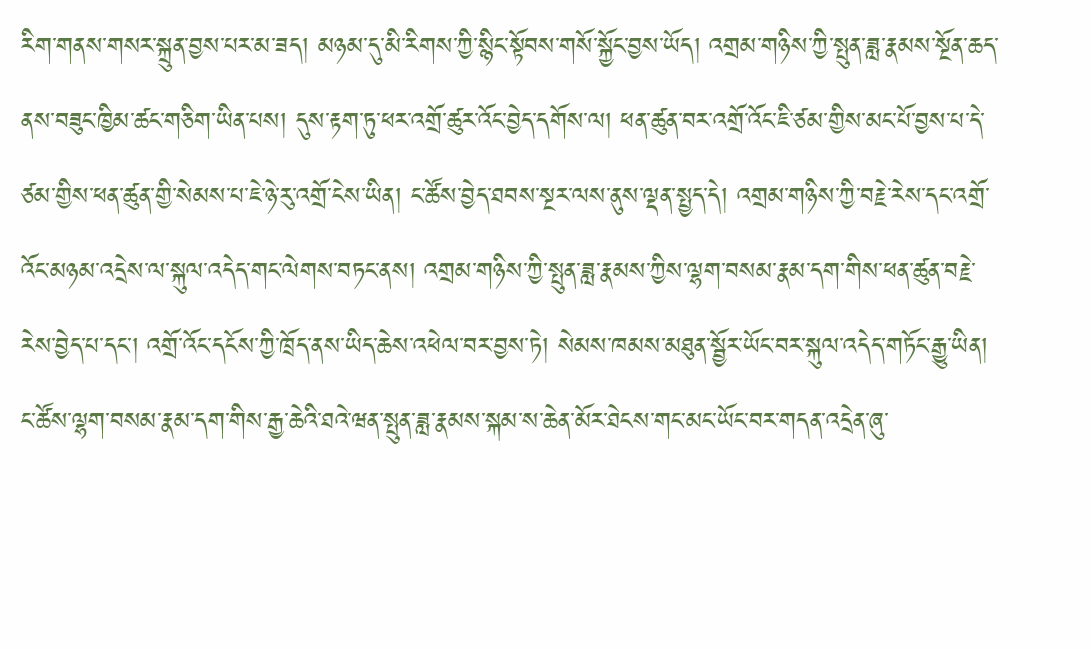རིག་གནས་གསར་སྐྲུན་བྱས་པར་མ་ཟད། མཉམ་དུ་མི་རིགས་ཀྱི་སྙིང་སྟོབས་གསོ་སྐྱོང་བྱས་ཡོད། འགྲམ་གཉིས་ཀྱི་སྤུན་ཟླ་རྣམས་སྔོན་ཆད་ནས་བཟུང་ཁྱིམ་ཚང་གཅིག་ཡིན་པས། དུས་རྟག་ཏུ་ཕར་འགྲོ་ཚུར་འོང་བྱེད་དགོས་ལ། ཕན་ཚུན་བར་འགྲོ་འོང་ཇི་ཙམ་གྱིས་མང་པོ་བྱས་པ་དེ་ཙམ་གྱིས་ཕན་ཚུན་གྱི་སེམས་པ་ཇེ་ཉེ་རུ་འགྲོ་ངེས་ཡིན། ང་ཚོས་བྱེད་ཐབས་སྔར་ལས་ནུས་ལྡན་སྤྱད་དེ། འགྲམ་གཉིས་ཀྱི་བརྗེ་རེས་དང་འགྲོ་འོང་མཉམ་འདྲེས་ལ་སྐུལ་འདེད་གང་ལེགས་བཏང་ནས། འགྲམ་གཉིས་ཀྱི་སྤུན་ཟླ་རྣམས་ཀྱིས་ལྷག་བསམ་རྣམ་དག་གིས་ཕན་ཚུན་བརྗེ་རེས་བྱེད་པ་དང་། འགྲོ་འོང་དངོས་ཀྱི་ཁྲོད་ནས་ཡིད་ཆེས་འཕེལ་བར་བྱས་ཏེ། སེམས་ཁམས་མཐུན་སྦྱོར་ཡོང་བར་སྐུལ་འདེད་གཏོང་རྒྱུ་ཡིན། ང་ཚོས་ལྷག་བསམ་རྣམ་དག་གིས་རྒྱ་ཆེའི་ཐའེ་ཝན་སྤུན་ཟླ་རྣམས་སྐམ་ས་ཆེན་མོར་ཐེངས་གང་མང་ཡོང་བར་གདན་འདྲེན་ཞུ་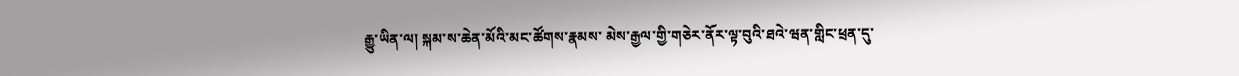རྒྱུ་ཡིན་ལ། སྐམ་ས་ཆེན་མོའི་མང་ཚོགས་རྣམས་ མེས་རྒྱལ་གྱི་གཅེར་ནོར་ལྟ་བུའི་ཐའེ་ཝན་གླིང་ཕྲན་དུ་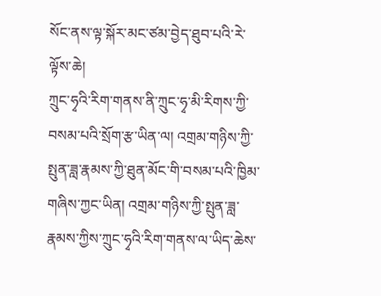སོང་ནས་ལྟ་སྐོར་མང་ཙམ་བྱེད་ཐུབ་པའི་རེ་ལྟོས་ཆེ།
ཀྲུང་ཧྭའི་རིག་གནས་ནི་ཀྲུང་ཧྭ་མི་རིགས་ཀྱི་བསམ་པའི་སྲོག་རྩ་ཡིན་ལ། འགྲམ་གཉིས་ཀྱི་སྤུན་ཟླ་རྣམས་ཀྱི་ཐུན་མོང་གི་བསམ་པའི་ཁྱིམ་གཞིས་ཀྱང་ཡིན། འགྲམ་གཉིས་ཀྱི་སྤུན་ཟླ་རྣམས་ཀྱིས་ཀྲུང་ཧྭའི་རིག་གནས་ལ་ཡིད་ཆེས་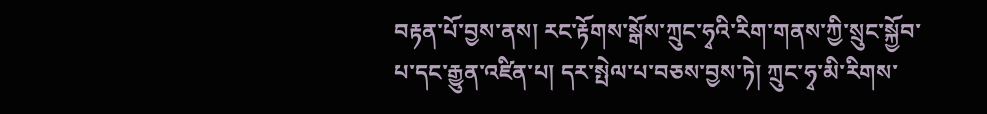བརྟན་པོ་བྱས་ནས། རང་རྟོགས་སྒོས་ཀྲུང་ཧྭའི་རིག་གནས་ཀྱི་སྲུང་སྐྱོབ་པ་དང་རྒྱུན་འཛིན་པ། དར་སྤེལ་པ་བཅས་བྱས་ཏེ། ཀྲུང་ཧྭ་མི་རིགས་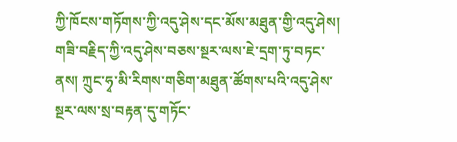ཀྱི་ཁོངས་གཏོགས་ཀྱི་འདུ་ཤེས་དང་མོས་མཐུན་གྱི་འདུ་ཤེས། གཟི་བརྗིད་ཀྱི་འདུ་ཤེས་བཅས་སྔར་ལས་ཇེ་དྲག་ཏུ་བཏང་ནས། ཀྲུང་ཧྭ་མི་རིགས་གཅིག་མཐུན་ཚོགས་པའི་འདུ་ཤེས་སྔར་ལས་སྲ་བརྟན་དུ་གཏོང་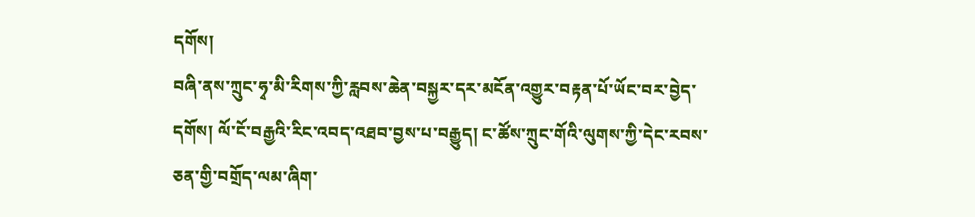དགོས།
བཞི་ནས་ཀྲུང་ཧྭ་མི་རིགས་ཀྱི་རླབས་ཆེན་བསྐྱར་དར་མངོན་འགྱུར་བརྟན་པོ་ཡོང་བར་བྱེད་དགོས། ལོ་ངོ་བརྒྱའི་རིང་འབད་འཐབ་བྱས་པ་བརྒྱུད། ང་ཚོས་ཀྲུང་གོའི་ལུགས་ཀྱི་དེང་རབས་ཅན་གྱི་བགྲོད་ལམ་ཞིག་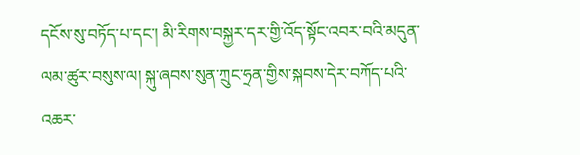དངོས་སུ་བཏོད་པ་དང་། མི་རིགས་བསྐྱར་དར་གྱི་འོད་སྟོང་འབར་བའི་མདུན་ལམ་ཚུར་བསུས་ལ། སྐུ་ཞབས་སུན་ཀྲུང་ཧྲན་གྱིས་སྐབས་དེར་བཀོད་པའི་འཆར་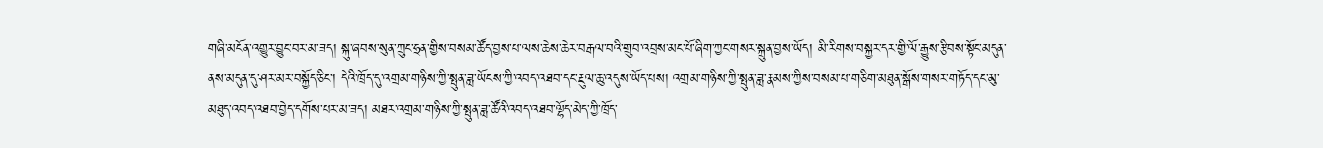གཞི་མངོན་འགྱུར་བྱུང་བར་མ་ཟད། སྐུ་ཞབས་སུན་ཀྲུང་ཧྲན་གྱིས་བསམ་ཚོད་བྱས་པ་ལས་ཆེས་ཆེར་བརྒལ་བའི་གྲུབ་འབྲས་མང་པོ་ཞིག་ཀྱང་གསར་སྐྲུན་བྱས་ཡོད། མི་རིགས་བསྐྱར་དར་གྱི་ལོ་རྒྱུས་རྩིབས་སྟོང་མདུན་ནས་མདུན་དུ་ཤར་མར་བསྐྱོད་ཅིང་། དེའི་ཁྲོད་དུ་འགྲམ་གཉིས་ཀྱི་སྤུན་ཟླ་ཡོངས་ཀྱི་འབད་འཐབ་དང་རྔུལ་ཆུ་འདུས་ཡོད་པས། འགྲམ་གཉིས་ཀྱི་སྤུན་ཟླ་རྣམས་ཀྱིས་བསམ་པ་གཅིག་མཐུན་སྒོས་གསར་གཏོད་དང་མུ་མཐུད་འབད་འཐབ་བྱེད་དགོས་པར་མ་ཟད། མཐར་འགྲམ་གཉིས་ཀྱི་སྤུན་ཟླ་ཚོའི་འབད་འཐབ་ལྷོད་མེད་ཀྱི་ཁྲོད་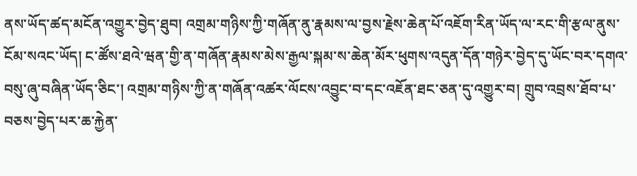ནས་ཡོད་ཚད་མངོན་འགྱུར་བྱེད་ཐུབ། འགྲམ་གཉིས་ཀྱི་གཞོན་ནུ་རྣམས་ལ་བྱས་རྗེས་ཆེན་པོ་འཇོག་རིན་ཡོད་ལ་རང་གི་རྩལ་ནུས་ངོམ་སའང་ཡོད། ང་ཚོས་ཐའེ་ཝན་གྱི་ན་གཞོན་རྣམས་མེས་རྒྱལ་སྐམ་ས་ཆེན་མོར་ཕུགས་འདུན་དོན་གཉེར་བྱེད་དུ་ཡོང་བར་དགའ་བསུ་ཞུ་བཞིན་ཡོད་ཅིང་། འགྲམ་གཉིས་ཀྱི་ན་གཞོན་འཚར་ལོངས་འབྱུང་བ་དང་འཇོན་ཐང་ཅན་དུ་འགྱུར་བ། གྲུབ་འབྲས་ཐོབ་པ་བཅས་བྱེད་པར་ཆ་རྐྱེན་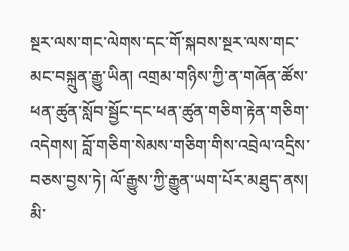སྔར་ལས་གང་ལེགས་དང་གོ་སྐབས་སྔར་ལས་གང་མང་བསྐྲུན་རྒྱུ་ཡིན། འགྲམ་གཉིས་ཀྱི་ན་གཞོན་ཚོས་ཕན་ཚུན་སློབ་སྦྱོང་དང་ཕན་ཚུན་གཅིག་རྟེན་གཅིག་འདེགས། བློ་གཅིག་སེམས་གཅིག་གིས་འབྲེལ་འདྲིས་བཅས་བྱས་ཏེ། ལོ་རྒྱུས་ཀྱི་རྒྱུན་ཡག་པོར་མཐུད་ནས། མི་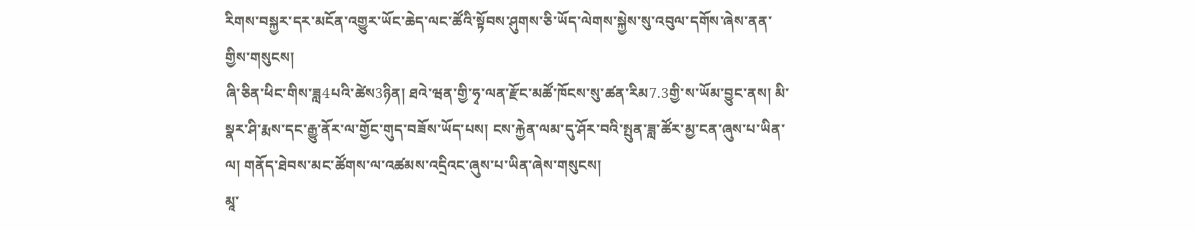རིགས་བསྐྱར་དར་མངོན་འགྱུར་ཡོང་ཆེད་ལང་ཚོའི་སྟོབས་ཤུགས་ཅི་ཡོད་ལེགས་སྐྱེས་སུ་འབུལ་དགོས་ཞེས་ནན་གྱིས་གསུངས།
ཞི་ཅིན་ཕིང་གིས་ཟླ4པའི་ཚེས3ཉིན། ཐའེ་ཝན་གྱི་ཧྭ་ལན་རྫོང་མཚོ་ཁོངས་སུ་ཚན་རིམ7.3གྱི་ས་ཡོམ་བྱུང་ནས། མི་སྣར་ཤི་རྨས་དང་རྒྱུ་ནོར་ལ་གྱོང་གུད་བཟོས་ཡོད་པས། ངས་རྐྱེན་ལམ་དུ་ཤོར་བའི་སྤུན་ཟླ་ཚོར་མྱ་ངན་ཞུས་པ་ཡིན་ལ། གནོད་ཐེབས་མང་ཚོགས་ལ་འཚམས་འདྲིའང་ཞུས་པ་ཡིན་ཞེས་གསུངས།
མཱ་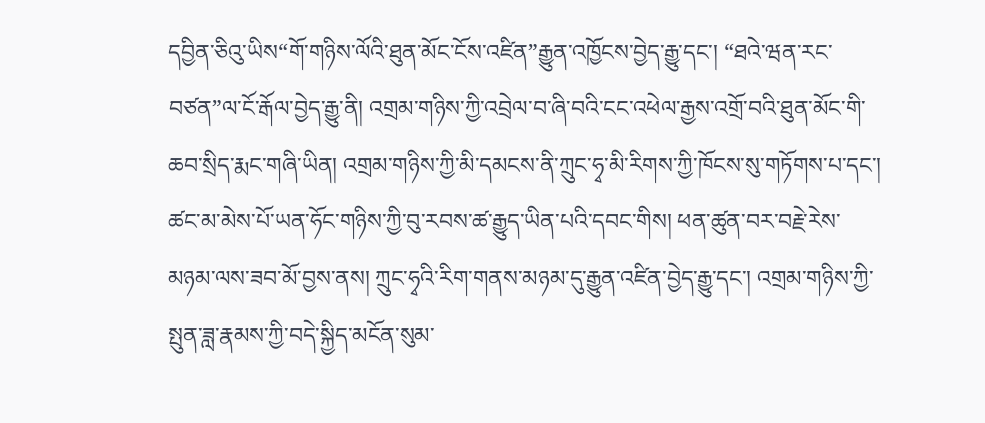དབྱིན་ཅིའུ་ཡིས“གོ་གཉིས་ལོའི་ཐུན་མོང་ངོས་འཛིན”རྒྱུན་འཁྱོངས་བྱེད་རྒྱུ་དང་། “ཐའེ་ཝན་རང་བཙན”ལ་ངོ་རྒོལ་བྱེད་རྒྱུ་ནི། འགྲམ་གཉིས་ཀྱི་འབྲེལ་བ་ཞི་བའི་ངང་འཕེལ་རྒྱས་འགྲོ་བའི་ཐུན་མོང་གི་ཆབ་སྲིད་རྨང་གཞི་ཡིན། འགྲམ་གཉིས་ཀྱི་མི་དམངས་ནི་ཀྲུང་ཧྭ་མི་རིགས་ཀྱི་ཁོངས་སུ་གཏོགས་པ་དང་། ཚང་མ་མེས་པོ་ཡན་ཧོང་གཉིས་ཀྱི་བུ་རབས་ཚ་རྒྱུད་ཡིན་པའི་དབང་གིས། ཕན་ཚུན་བར་བརྗེ་རེས་མཉམ་ལས་ཟབ་མོ་བྱས་ནས། ཀྲུང་ཧྭའི་རིག་གནས་མཉམ་དུ་རྒྱུན་འཛིན་བྱེད་རྒྱུ་དང་། འགྲམ་གཉིས་ཀྱི་སྤུན་ཟླ་རྣམས་ཀྱི་བདེ་སྐྱིད་མངོན་སུམ་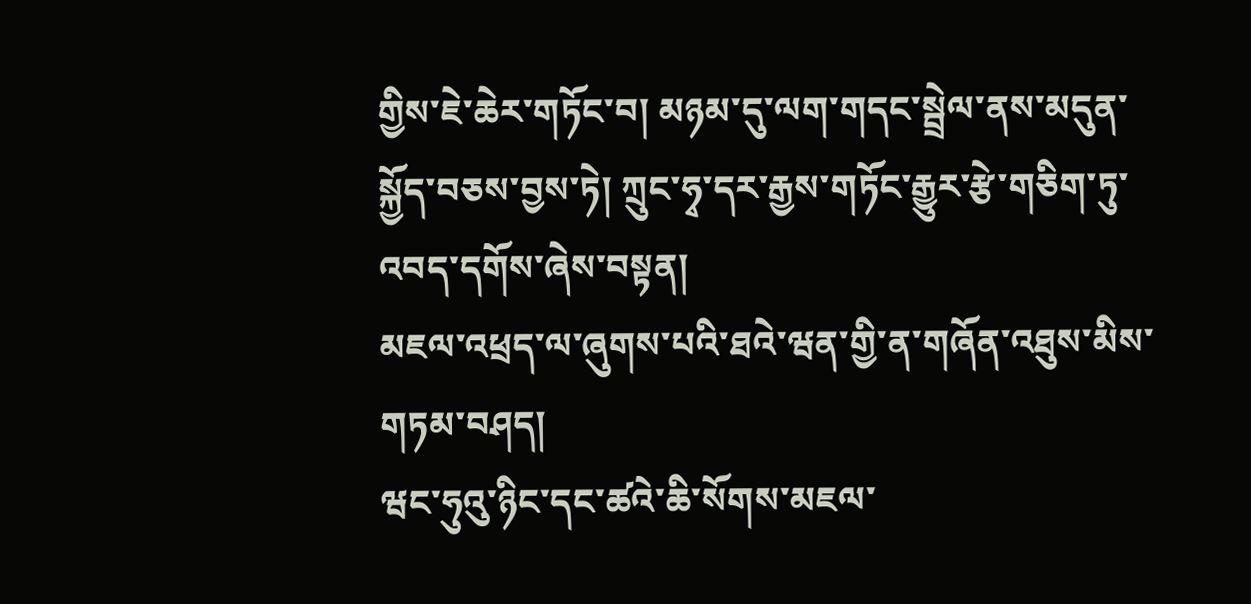གྱིས་ཇེ་ཆེར་གཏོང་བ། མཉམ་དུ་ལག་གདང་སྦྲེལ་ནས་མདུན་སྐྱོད་བཅས་བྱས་ཏེ། ཀྲུང་ཧྭ་དར་རྒྱས་གཏོང་རྒྱུར་རྩེ་གཅིག་ཏུ་འབད་དགོས་ཞེས་བསྟན།
མཇལ་འཕྲད་ལ་ཞུགས་པའི་ཐའེ་ཝན་གྱི་ན་གཞོན་འཐུས་མིས་གཏམ་བཤད།
ཝང་ཧུའུ་ཉིང་དང་ཚའེ་ཆི་སོགས་མཇལ་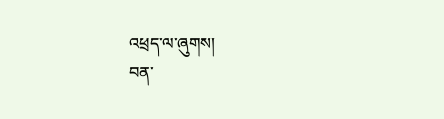འཕྲད་ལ་ཞུགས།
བན་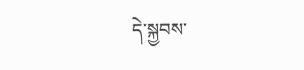དེ་སྐྱབས་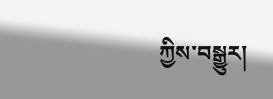ཀྱིས་བསྒྱུར།